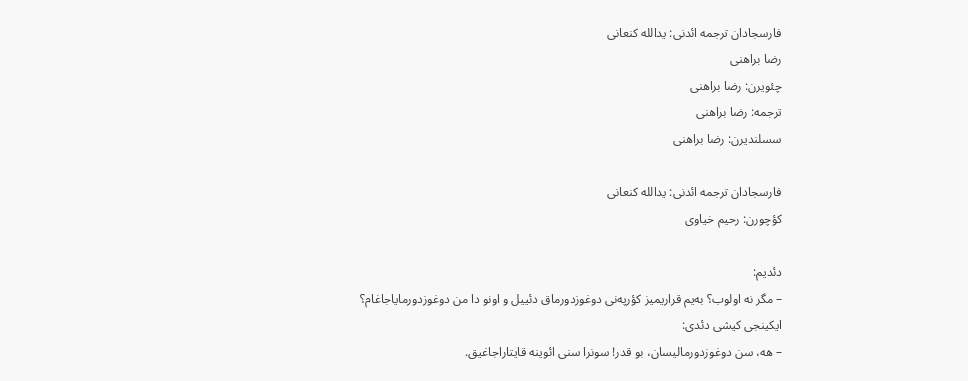فارسجادان ترجمه ائدنی: یدالله کنعانی
رضا براهنی
چئویرن: رضا براهنی
ترجمه: رضا براهنی
سسلندیرن: رضا براهنی

فارسجادان ترجمه ائدنی: یدالله کنعانی
کؤچورن: رحیم خیاوی

دئدیم:
– مگر نه اولوب؟ به‌یم قراریمیز کؤرپه‌نی دوغوزدورماق دئییل و اونو دا من دوغوزدورمایاجاغام؟
ایکینجی کیشی دئدی:
– هه، سن دوغوزدورمالیسان، بو قدر! سونرا سنی ائوینه قایتاراجاغیق.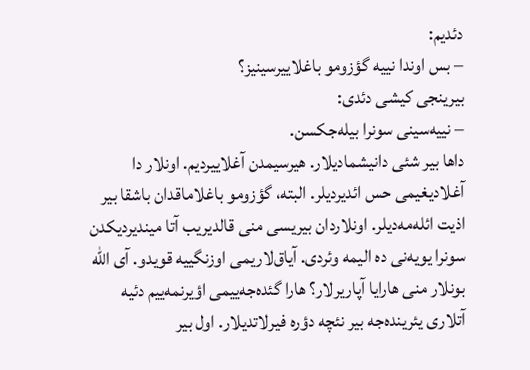دئدیم:
– بس اوندا نییه گؤزومو باغلاییرسینیز؟
بیرینجی کیشی دئدی:
– نییه‌سینی سونرا بیله‌جکسن.
داها بیر شئی دانیشمادیلار. هیرسیمدن آغلاییردیم. اونلار دا آغلادیغیمی حس ائدیردیلر. البته، گؤزومو باغلاماقدان باشقا بیر اذیت ائله‌مه‌دیلر. اونلاردان بیریسی منی قالدیریب آتا میندیردیکدن سونرا یویه‌نی ده الیمه وئردی. آیاق‌لاریمی اوزنگییه قویدو. آی الله بونلار منی هارایا آپاریرلار؟ هارا گئده‌جه‌ییمی اؤیرنمه‌ییم دئیه آتلاری یئرینده‌جه بیر نئچه دؤره فیرلاتدیلار. اول بیر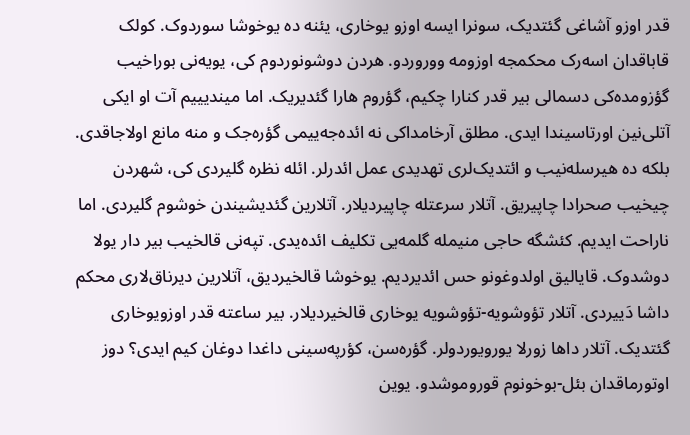قدر اوزو آشاغی گئتدیک، سونرا ایسه اوزو یوخاری، یئنه ده یوخوشا سوردوک. کولک قاباقدان اسه‌رک محکمجه اوزومه ووروردو. هردن دوشونوردوم کی، یویه‌نی بوراخیب گؤزومده‌کی دسمالی بیر قدر کنارا چکیم، گؤروم هارا گئدیریک. اما میندیییم آت او ایکی آتلی‌نین اورتاسیندا ایدی. مطلق آرخامداکی نه ائده‌جه‌ییمی گؤره‌جک و منه مانع اولاجاقدی. بلکه ده هیرسله‌نیب و ائتدیک‌لری تهدیدی عمل ائدرلر. ائله نظره گلیردی کی، شهردن چیخیب صحرادا چاپیریق. آتلار سرعتله چاپیردیلار. آتلارین گئدیشیندن خوشوم گلیردی. اما ناراحت ایدیم. کئشگه حاجی منیمله گلمه‌یی تکلیف ائده‌یدی. تپه‌نی قالخیب بیر دار یولا دوشدوک. قایالیق اولدوغونو حس ائدیردیم. یوخوشا قالخیردیق، آتلارین دیرناق‌لاری محکم داشا دَییردی. آتلار تؤوشویه-تؤوشویه یوخاری قالخیردیلار. بیر ساعته قدر اوزویوخاری گئتدیک. آتلار داها زورلا یورویوردولر. گؤره‌سن، کؤرپه‌سینی داغدا دوغان کیم ایدی؟ دوز اوتورماقدان بئل-بوخونوم قوروموشدو. یوین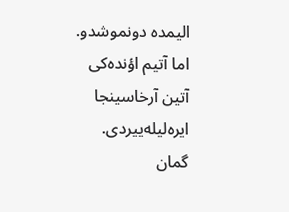الیمده دونموشدو. اما آتیم اؤنده‌کی آتین آرخاسینجا ایره‌‌لیله‌ییردی. گمان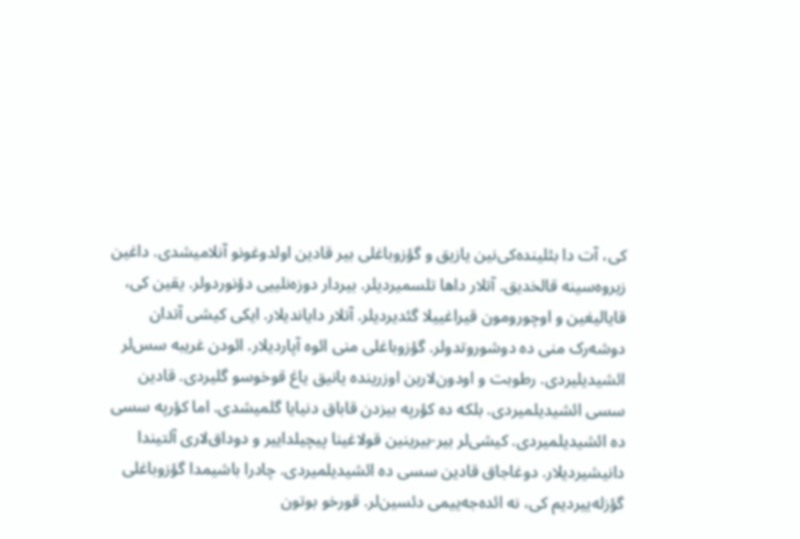کی، آت دا بئلینده‌کی‌نین یازیق و گؤزوباغلی بیر قادین اولدوغونو آنلامیشدی. داغین زیروه‌سینه قالخدیق. آتلار داها تلسمیردیلر. بیردار دوزه‌نلییی دؤنوردولر. یقین کی، قایالیغین و اوچورومون قیراغییلا گئدیردیلر. آتلار دایاندیلار. ایکی کیشی آتدان دوشه‌رک منی ده دوشوروتدولر. گؤزوباغلی منی ائوه آپاردیلار. ائود‌ن غریبه سس‌لر ائشیدیلیردی. رطوبت و اودون‌لارین اوزرینده یانیق یاغ قوخوسو گلیردی. قادین سسی ائشیدیلمیردی. بلکه ده کؤرپه بیزدن قاباق دنیایا گلمیشدی. اما کؤرپه سسی ده ائشیدیلمیردی. کیشی‌لر بیر-بیرینین قولاغینا پیچیلداییر و دوداق‌لاری آلتیندا دانیشیردیلار. دوغاجاق قادین سسی ده ائشیدیلمیردی. چادرا باشیمدا گؤزوباغلی گؤزله‌ییردیم کی، نه ائده‌جه‌ییمی دئسین‌لر. قورخو بوتون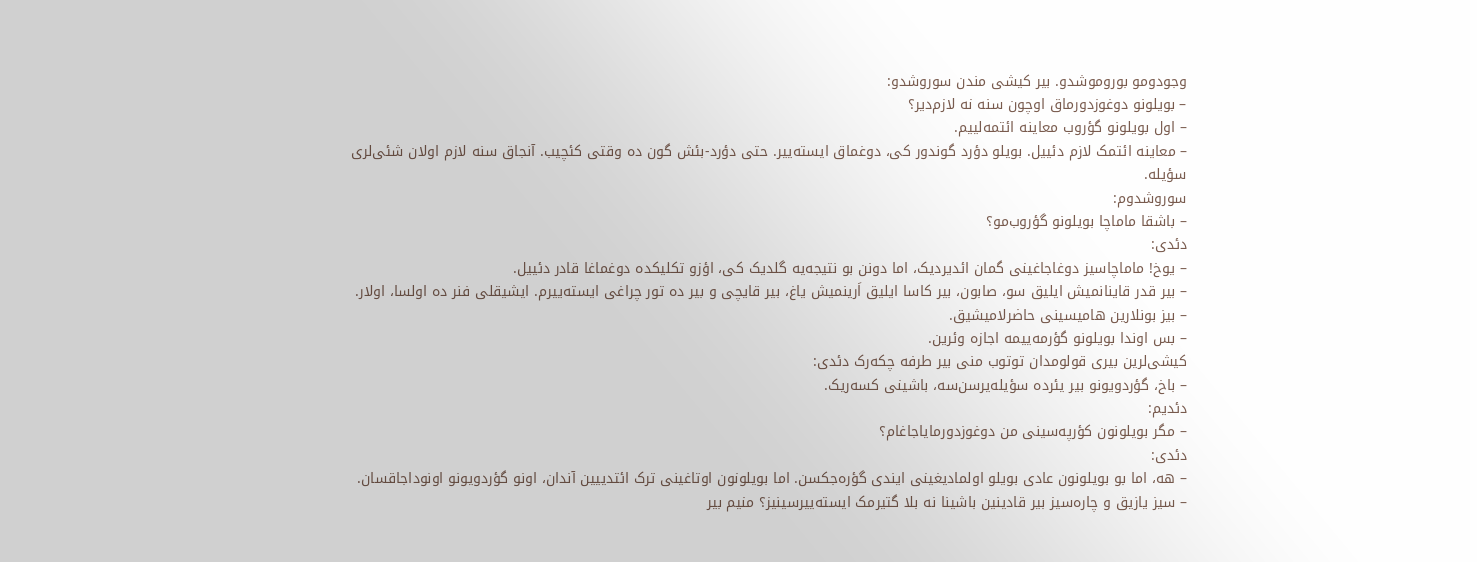وجودومو بوروموشدو. بیر کیشی مندن سوروشدو:
– بویلونو دوغوزدورماق اوچون سنه نه لازم‌دیر؟
– اول بویلونو گؤروب معاینه ائتمه‌لییم.
– معاینه ائتمک لازم دئییل. بویلو دؤرد گوندور کی، دوغماق ایسته‌ییر. حتی دؤرد-بئش گون ده وقتی کئچیب. آنجاق سنه لازم اولان شئی‌لری سؤیله.
سوروشدوم:
– باشقا ماماچا بویلونو گؤروب‌مو؟
دئدی:
– یوخ! ماماچاسیز دوغاجاغینی گمان ائدیردیک، اما دونن بو نتیجه‌یه گلدیک کی، اؤزو تکلیکده دوغماغا قادر دئییل.
– بیر قدر قاینانمیش ایلیق سو، صابون، بیر کاسا ایلیق اَرینمیش یاغ، بیر قایچی و بیر ده تور چراغی ایسته‌ییرم. ایشیقلی فنر ده اولسا، اولار.
– بیز بونلارین هامیسینی حاضرلامیشیق.
– بس اوندا بویلونو گؤرمه‌ییمه اجازه وئرین.
کیشی‌لرین بیری قولومدان توتوب منی بیر طرفه چکه‌رک دئدی:
– باخ، گؤردویونو بیر یئرده سؤیله‌یرسن‌سه، باشینی کسه‌ریک.
دئدیم:
– مگر بویلونون کؤرپه‌سینی من دوغوزدورمایاجاغام؟
دئدی:
– هه، اما بو بویلونون عادی بویلو اولمادیغینی ایندی گؤره‌جکسن. اما بویلونون اوتاغینی ترک ائتدییین آندان، اونو گؤردویونو اونوداجاقسان.
– سیز یازیق و چاره‌سیز بیر قادینین باشینا نه بلا گتیرمک ایسته‌ییرسینیز؟ منیم بیر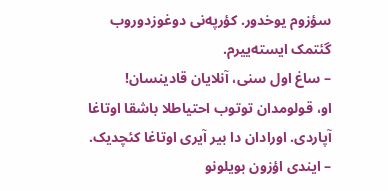سؤزوم یوخدور. کؤرپه‌نی دوغوزدوروب گئتمک ایسته‌ییرم.
– ساغ اول سنی، آنلایان قادینسان!
او، قولومدان توتوب احتیاطلا باشقا اوتاغا آپاردی. اورادان دا بیر آیری اوتاغا کئچدیک.
– ایندی اؤزون بویلونو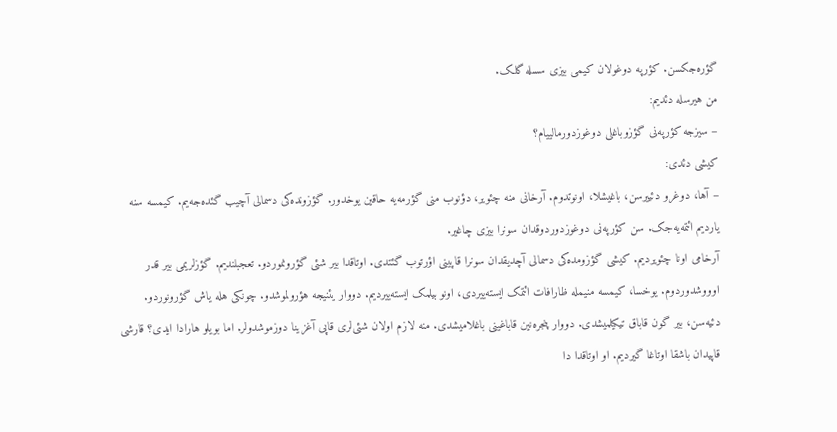گؤره‌جکسن. کؤرپه دوغولان کیمی بیزی سسله گلک.
من هیرسله دئدیم:
– سیزجه کؤرپه‌نی گؤزوباغلی دوغوزدورمالییام؟
کیشی دئدی:
– آها، دوغرو دئییرسن، باغیشلا، اونوتدوم. آرخانی منه چئویر، دؤنوب منی گؤرمه‌یه حاقین یوخدور. گؤزونده‌کی دسمالی آچیب گئده‌جه‌یم. کیمسه سنه یاردیم ائتمه‌یه‌جک. سن کؤرپه‌نی دوغوزدوردوقدان سونرا بیزی چاغیر.
آرخامی اونا چئویردیم. کیشی گؤزومده‌کی دسمالی آچدیقدان سونرا قاپینی اؤرتوب گئتدی. اوتاقدا بیر شئی گؤرونموردو. تعجبلندیم. گؤزلریمی بیر قدر اوووشدوردوم. یوخسا، کیمسه منیمله ظارافات ائتمک ایسته‌ییردی، اونو بیلمک ایسته‌ییردیم. دووار یئنیجه هؤرولموشدو. چونکی هله یاش گؤرونوردو. دئیه‌سن، بیر گون قاباق تیکیلمیشدی. دووار پنجره‌نین قاباغینی باغلامیشدی. منه لازم اولان شئی‌لری قاپی آغزینا دوزموشدولر. اما بویلو هارادا ایدی؟ قارشی قاپیدان باشقا اوتاغا گیردیم. او اوتاقدا دا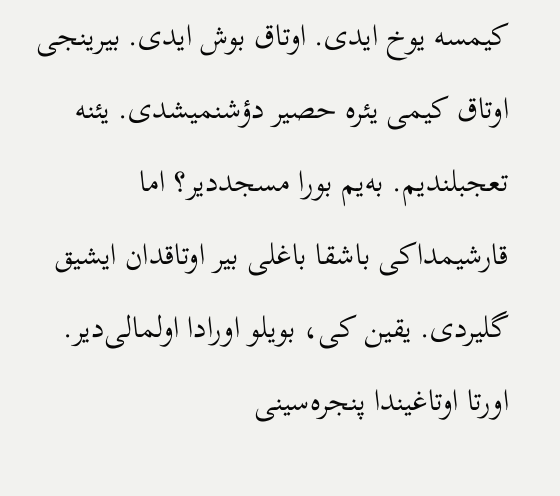کیمسه یوخ ایدی. اوتاق بوش ایدی. بیرینجی اوتاق کیمی یئره حصیر دؤشنمیشدی. یئنه تعجبلندیم. به‌یم بورا مسجددیر؟ اما قارشیمداکی باشقا باغلی بیر اوتاقدان ایشیق گلیردی. یقین کی، بویلو اورادا اولمالی‌دیر. اورتا اوتاغیندا پنجره‌سینی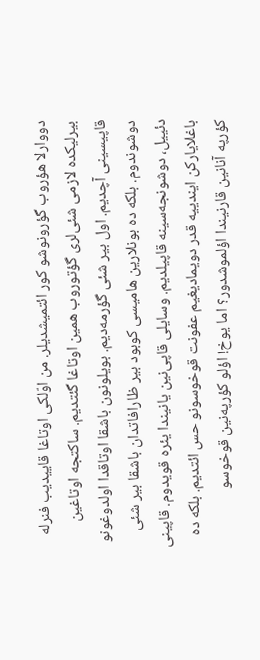دووارلا هؤروب گؤرونوشو کور ائتمیشدیلر. من اوّلکی اوتاغا قاییدیب فنرله بیرلیکده لازمی شئی‌لری گؤتوروب همین اوتاغا گئتدیم. ساکتجه اوتاغین قاپیسینی آچدیم. اول بیر شئی گؤرمه‌دیم. بویلونون باشقا اوتاقدا اولدوغونو دوشوندوم. بلکه ده بونلارین هامیسی کوبود بیر ظارافاتدان باشقا بیر شئی دئییل، دوشونجه‌سینه قاپیلدیم. وسایلی قاپی‌نین یانیندا یئره قویدوم. قاپینی باغلایارکن ایندییه قدر دویمادیغیم عفونت قوخوسونو حس ائتدیم. بلکه ده کؤرپه آنانین قارنیندا اؤلموشدور؟ اما یوخ! اؤلو کؤرپه‌نین قوخوسو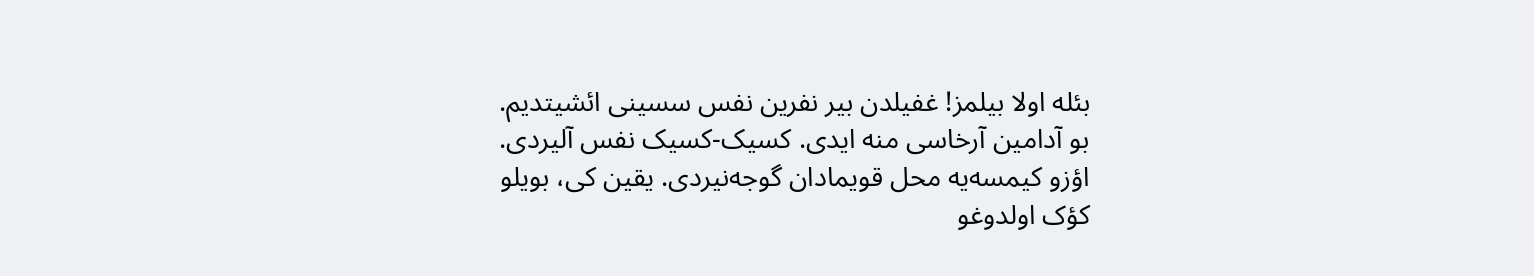بئله اولا بیلمز! غفیلدن بیر نفرین نفس سسینی ائشیتدیم. بو آدامین آرخاسی منه ایدی. کسیک-کسیک نفس آلیردی. اؤزو کیمسه‌یه محل قویمادان گوجه‌نیردی. یقین کی، بویلو کؤک اولدوغو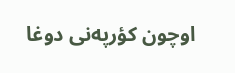اوچون کؤرپه‌نی دوغا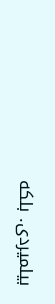بیلمیردی. بلکه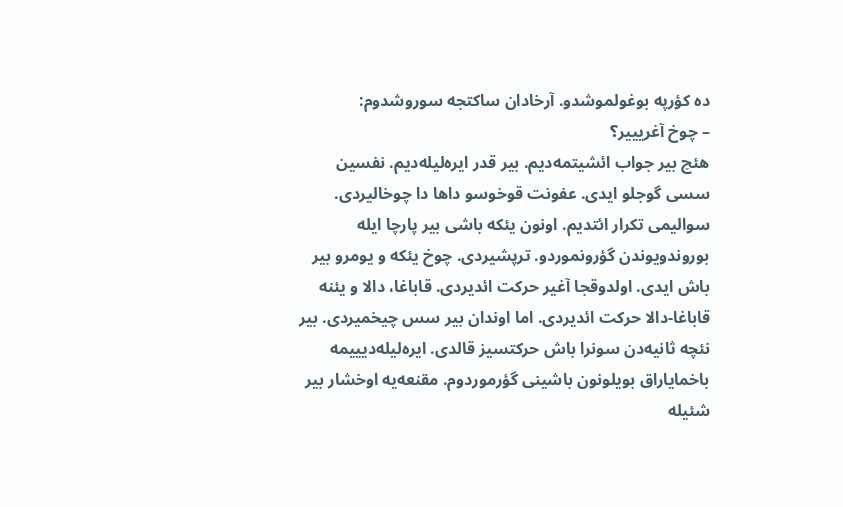ده کؤرپه بوغولموشدو. آرخادان ساکتجه سوروشدوم:
– چوخ آغریییر؟
هئچ بیر جواب ائشیتمه‌دیم. بیر قدر ایره‌‌لیله‌دیم. نفسین سسی گوجلو ایدی. عفونت قوخوسو داها دا چوخالیردی. سوالیمی تکرار ائتدیم. اونون یئکه باشی بیر پارچا ایله بوروندویوندن گؤرونموردو. ترپشیردی. چوخ یئکه و یومرو بیر باش ایدی. اولدوقجا آغیر حرکت ائدیردی. قاباغا، دالا و یئنه قاباغا-دالا حرکت ائدیردی. اما اوندان بیر سس چیخمیردی. بیر نئچه ثانیه‌دن سونرا باش حرکتسیز قالدی. ایره‌‌لیله‌دیییمه باخمایاراق بویلونون باشینی گؤرموردوم. مقنعه‌یه اوخشار بیر شئیله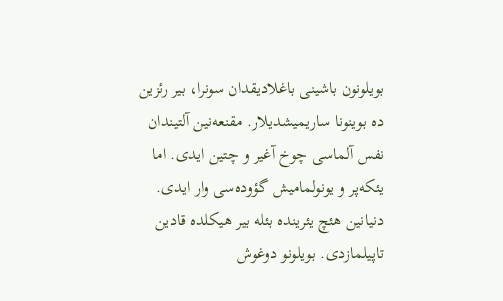بویلونون باشینی باغلادیقدان سونرا، بیر رئزین ده بوینونا ساریمیشدیلار. مقنعه‌نین آلتیندان نفس آلماسی چوخ آغیر و چتین ایدی. اما یئکه‌پر و یونولمامیش گؤوده‌سی وار ایدی. دنیانین هئچ یئرینده بئله بیر هیکلده قادین تاپیلمازدی. بویلونو دوغوش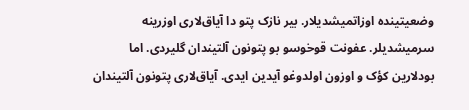وضعیتینده اوزاتمیشدیلار. بیر نازک پتو دا آیاق‌لاری اوزرینه سرمیشدیلر. عفونت قوخوسو بو پتونون آلتیندان گلیردی. اما بودلارین کؤک و اوزون اولدوغو آیدین ایدی. آیاق‌لاری پتونون آلتیندان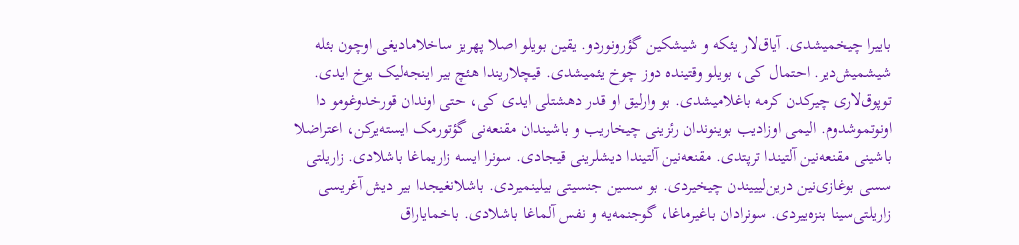باییرا چیخمیشدی. آیاق‌لار یئکه و شیشکین گؤرونوردو. یقین بویلو اصلا پهریز ساخلامادیغی اوچون بئله شیشمیش‌دیر. احتمال کی، بویلو وقتینده دوز چوخ یئمیشدی. قیچلاریندا هئچ بیر اینجه‌لیک یوخ ایدی. توپوق‌لاری چیرکدن کرمه باغلامیشدی. بو وارلیق او قدر دهشتلی ایدی کی، حتی اوندان قورخدوغومو دا اونوتموشدوم. الیمی اوزادیب بوینوندان رئزینی چیخاریب و باشیندان مقنعه‌نی گؤتورمک ایسته‌یرکن، اعتراضلا باشینی مقنعه‌نین آلتیندا ترپتدی. مقنعه‌نین آلتیندا دیشلرینی قیجادی. سونرا ایسه زاریماغا باشلادی. زاریلتی سسی بوغازی‌نین درین‌لیییندن چیخیردی. بو سسین جنسیتی بیلینمیردی. باشلانغیجدا بیر دیش آغریسی زاریلتی‌سینا بنزه‌ییردی. سونرادان باغیرماغا، گوجنمه‌یه و نفس آلماغا باشلادی. باخمایاراق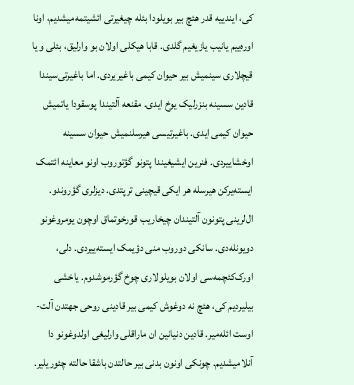کی، ایندییه قدر هئچ بیر بویلودا بئله چیغیرتی ائشیتمه‌میشدیم، اونا اوره‌ییم یانیب یازیغیم گلدی. قابا هیکلی اولان بو وارلیق، بئلی و یا قیچلاری سینمیش بیر حیوان کیمی باغیریردی. اما باغیرتی‌سیندا قادین سسینه بنزرلیک یوخ ایدی. مقنعه آلتیندا پوسقودا یاتمیش حیوان کیمی ایدی. باغیرتیسی هیرسلنمیش حیوان سسینه اوخشاییردی. فنرین ایشیغیندا پتونو گؤتوروب اونو معاینه ائتمک ایسته‌یرکن هیرسله هر ایکی قیچینی ترپتدی. دیزلری گؤروندو. ال‌لرینی پتونون آلتیندان چیخاریب قورخوتماق اوچون یومروغونو دویونله‌دی. سانکی دوروب منی دؤیمک ایسته‌ییردی. دلی، اورک‌کئچمه‌سی اولان بویلولاری چوخ گؤرموشدوم. یاخشی بیلیردیم کی، هئچ نه دوغوش کیمی بیر قادینی روحی جهتدن آلت-اوست ائله‌میر. قادین دنیانین ان ماراقلی وارلیغی اولدوغونو دا آنلامیشدیم. چونکی اونون بد‌نی بیر حالتدن باشقا حالته چئوریلیر.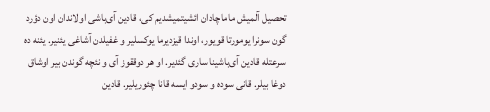تحصیل آلمیش ماماچادان ائشیتمیشدیم کی، قادین آی‌باشی اولاندان اون دؤرد گون سونرا یومورتا قویور، اوندا قیزدیرما یوکسلیر و غفیلدن آشاغی یئنیر. یئنه ده سرعتله قادین آی‌باشینا ساری گئدیر. او هر دوققوز آی و نئچه گوندن بیر اوشاق دوغا بیلر. قانی سوده و سودو ایسه قانا چئوریلیر. قادین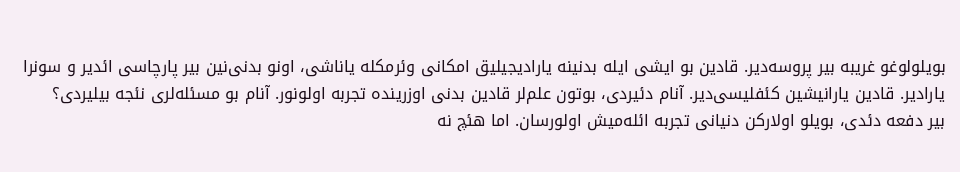بویلولوغو غریبه بیر پروسه‌دیر. قادین بو ایشی ایله بد‌نینه یارادیجیلیق امکانی وئرمکله یاناشی، اونو بد‌نی‌نین بیر پارچاسی ائدیر و سونرا یارادیر. قادین یارانیشین کئفلیسی‌دیر. آنام دئیردی، بوتون علم‌لر قادین بد‌نی اوزرینده تجربه اولونور. آنام بو مسئله‌لری نئجه بیلیردی؟
بیر دفعه دئدی، بویلو اولارکن دنیانی تجربه ائله‌میش اولورسان. اما هئچ نه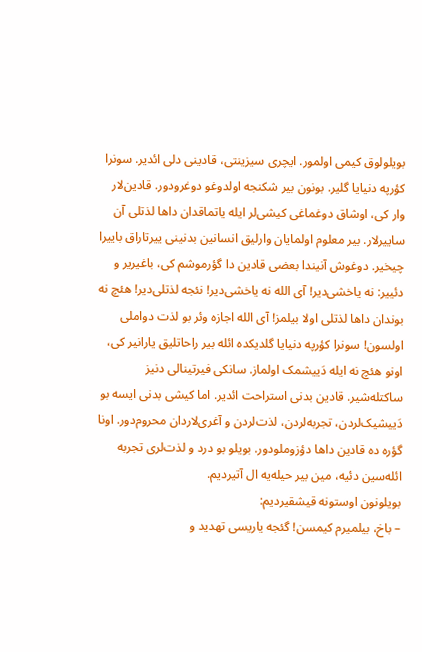بویلولوق کیمی اولمور. ایچری سیزینتی، قادینی دلی ائدیر. سونرا کؤرپه دنیایا گلیر. بونون بیر شکنجه اولدوغو دوغرودور. قادین‌لار وار کی، اوشاق دوغماغی کیشی‌لر ایله یاتماقدان داها لذتلی آن ساییرلار. بیر معلوم اولمایان وارلیق انسانین بد‌نینی ییرتاراق باییرا چیخیر. دوغوش آنیندا بعضی قادین دا گؤرموشم کی، باغیریر و دئییر: نه یاخشی‌دیر! آی الله نه یاخشی‌دیر! نئجه لذتلی‌دیر! هئچ نه بوندان داها لذتلی اولا بیلمز! آی الله اجازه وئر بو لذت دواملی اولسون! سونرا کؤرپه دنیایا گلدیکده ائله بیر راحاتلیق یارانیر کی، اونو هئچ نه ایله دَییشمک اولماز. سانکی فیرتینالی دنیز ساکتله‌شیر. قادین بد‌نی استراحت ائدیر. اما کیشی بد‌نی ایسه بو دَییشیک‌لردن، تجربه‌لردن، لذت‌لردن و آغری‌لاردان محروم‌دور. اونا گؤره ده قادین داها دؤزوملودور. بویلو بو درد و لذت‌لری تجربه ائله‌سین دئیه، مین بیر حیله‌یه ال آتیردیم.
بویلونون اوستونه قیشقیردیم:
– باخ، بیلمیرم کیمسن! گئجه یاریسی تهدید و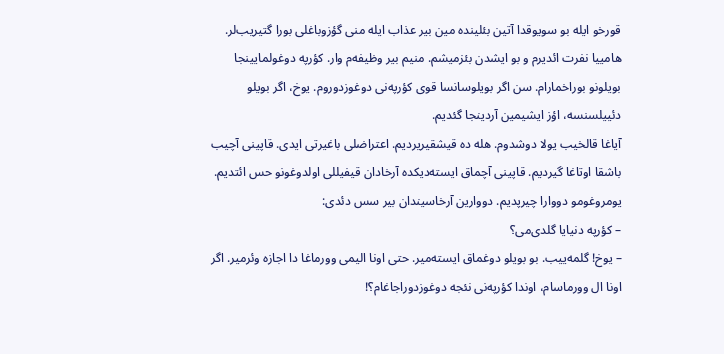قورخو ایله بو سویوقدا آتین بئلینده مین بیر عذاب ایله منی گؤزوباغلی بورا گتیریب‌لر. هامییا نفرت ائدیر‌م و بو ایشد‌ن بئزمیشم. منیم بیر وظیفه‌م وار. کؤرپه دوغولمایینجا بویلونو بوراخمارام. سن اگر بویلوسانسا قوی کؤرپه‌نی دوغوزدوروم. یوخ، اگر بویلو دئییلسنسه، اؤز ایشیمین آردینجا گئدیم.
آیاغا قالخیب یولا دوشدوم. هله ده قیشقیریردیم. اعتراضلی باغیرتی ایدی. قاپینی آچیب باشقا اوتاغا گیردیم. قاپینی آچماق ایسته‌دیکده آرخادان قیفیللی اولدوغونو حس ائتدیم. یومروغومو دووارا چیرپدیم. دووارین آرخاسیندان بیر سس دئدی:
– کؤرپه دنیایا گلدی‌می؟
– یوخ! گلمه‌ییب. بو بویلو دوغماق ایسته‌میر. حتی اونا الیمی وورماغا دا اجازه وئرمیر. اگر اونا ال وورماسام، اوندا کؤرپه‌نی نئجه دوغوزدوراجاغام؟!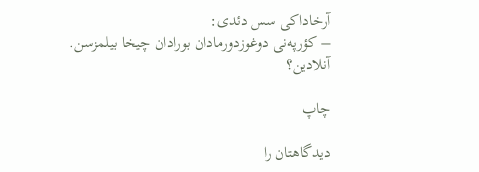آرخاداکی سس دئدی:
– کؤرپه‌نی دوغوزدورمادان بورادان چیخا بیلمزسن. آنلادین؟

چاپ

دیدگاهتان را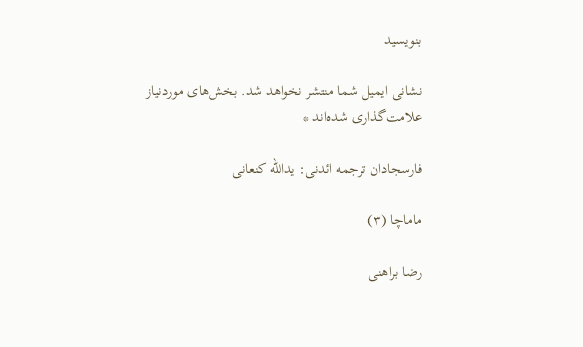بنویسید

نشانی ایمیل شما منتشر نخواهد شد. بخش‌های موردنیاز علامت‌گذاری شده‌اند *

فارسجادان ترجمه ائدنی: یدالله کنعانی

ماماچا (۳)

رضا براهنی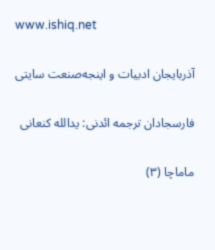www.ishiq.net

آذربایجان ادبیات و اینجه‌صنعت سایتی

فارسجادان ترجمه ائدنی: یدالله کنعانی

ماماچا (۳)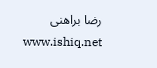رضا براهنی
www.ishiq.net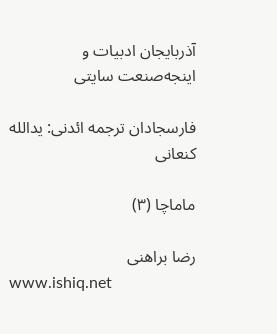آذربایجان ادبیات و اینجه‌صنعت سایتی

فارسجادان ترجمه ائدنی: یدالله کنعانی

ماماچا (۳)

رضا براهنی
www.ishiq.net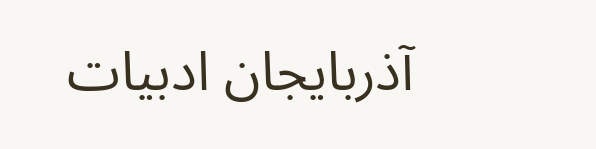آذربایجان ادبیات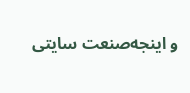و اینجه‌صنعت سایتی